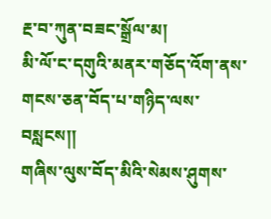རྔ་བ་ཀུན་བཟང་སྒྲོལ་མ།
མི་ལོ་ང་དགུའི་མནར་གཅོད་འོག་ནས་གངས་ཅན་བོད་པ་གཉིད་ལས་བསླངས།།
གཞིས་ལུས་བོད་མིའི་སེམས་ཤུགས་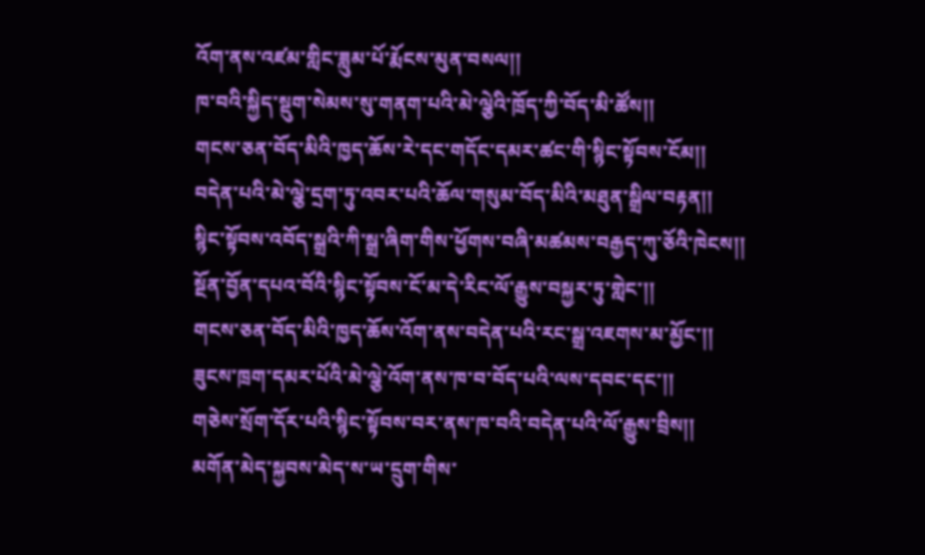འོག་ནས་འཛམ་གླིང་ཟླུམ་པོ་རྨོངས་མུན་བསལ།།
ཁ་བའི་སྐྱིད་སྡུག་སེམས་སུ་གནག་པའི་མེ་ལྕེའི་ཁྲོད་ཀྱི་བོད་མི་ཚོས།།
གངས་ཅན་བོད་མིའི་ཁྱད་ཆོས་རེ་དང་གདོང་དམར་ཚང་གི་སྙིང་སྟོབས་ངོམ།།
བདེན་པའི་མེ་ལྕེ་དྲག་ཏུ་འབར་པའི་ཆོལ་གསུམ་བོད་མིའི་མཐུན་སྒྲིལ་བརྟན།།
སྙིང་སྟོབས་འབོད་སྒྲའི་ཀི་སྒྲ་ཞིག་གིས་ཕྱོགས་བཞི་མཚམས་བརྒྱད་ཀུ་ཅོའི་ཁེངས།།
སྔོན་བྱོན་དཔའ་བོའི་སྙིང་སྟོབས་ངོ་མ་དེ་རིང་ལོ་རྒྱུས་བསྐྱར་ཏུ་གླེང་།།
གངས་ཅན་བོད་མིའི་ཁྱད་ཆོས་འོག་ནས་བདེན་པའི་རང་སྒྲ་འཇགས་མ་མྱོང་།།
ཟུངས་ཁྲག་དམར་པོའི་མེ་ལྕེ་འོག་ནས་ཁ་བ་བོད་པའི་ལས་དབང་དང་།།
གཅེས་སྲོག་དོར་པའི་སྙིང་སྟོབས་བར་ནས་ཁ་བའི་བདེན་པའི་ལོ་རྒྱུས་བྲིས།།
མགོན་མེད་སྐྱབས་མེད་ས་ཡ་དྲུག་གིས་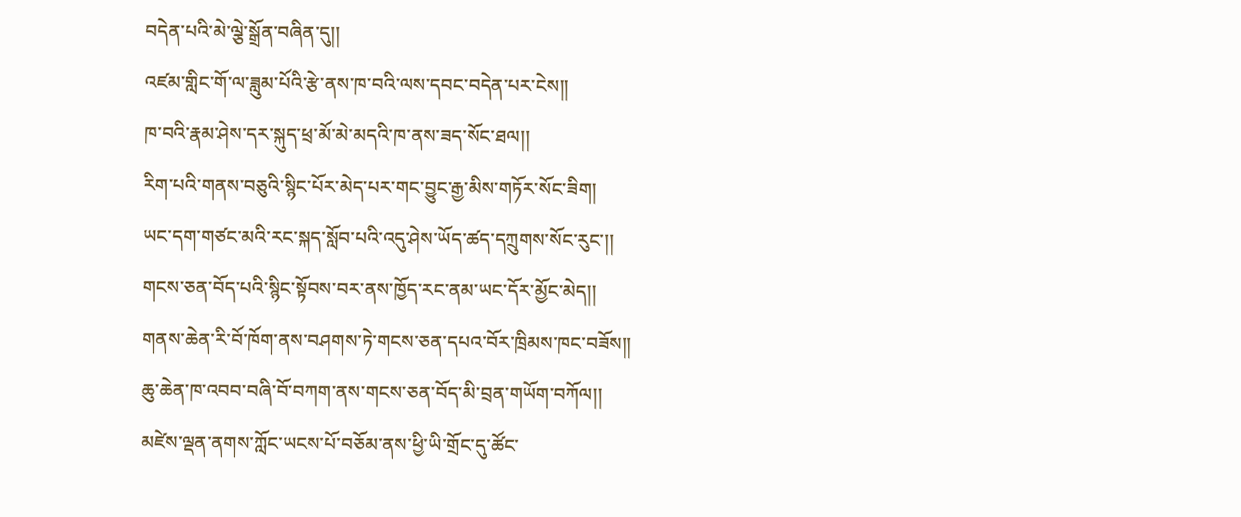བདེན་པའི་མེ་ལྕེ་སྒྲོན་བཞིན་དུ།།
འཛམ་གླིང་གོ་ལ་ཟླུམ་པོའི་རྩེ་ནས་ཁ་བའི་ལས་དབང་བདེན་པར་ངེས།།
ཁ་བའི་རྣམ་ཤེས་དར་སྐུད་ཕྲ་མོ་མེ་མདའི་ཁ་ནས་ཟད་སོང་ཐལ།།
རིག་པའི་གནས་བཅུའི་སྙིང་པོར་མེད་པར་གང་བྱུང་རྒྱ་མིས་གཏོར་སོང་ཟིག།
ཡང་དག་གཙང་མའི་རང་སྐད་སློབ་པའི་འདུ་ཤེས་ཡོད་ཚད་དཀྲུགས་སོང་རུང་།།
གངས་ཅན་བོད་པའི་སྙིང་སྟོབས་བར་ནས་ཁྱོད་རང་ནམ་ཡང་དོར་མྱོང་མེད།།
གནས་ཆེན་རི་བོ་ཁོག་ནས་བཤགས་ཏེ་གངས་ཅན་དཔའ་བོར་ཁྲིམས་ཁང་བཟོས།།
ཆུ་ཆེན་ཁ་འབབ་བཞི་བོ་བཀག་ནས་གངས་ཅན་བོད་མི་བྲན་གཡོག་བཀོལ།།
མཛེས་ལྡན་ནགས་ཀློང་ཡངས་པོ་བཅོམ་ནས་ཕྱི་ཡི་གྲོང་དུ་ཚོང་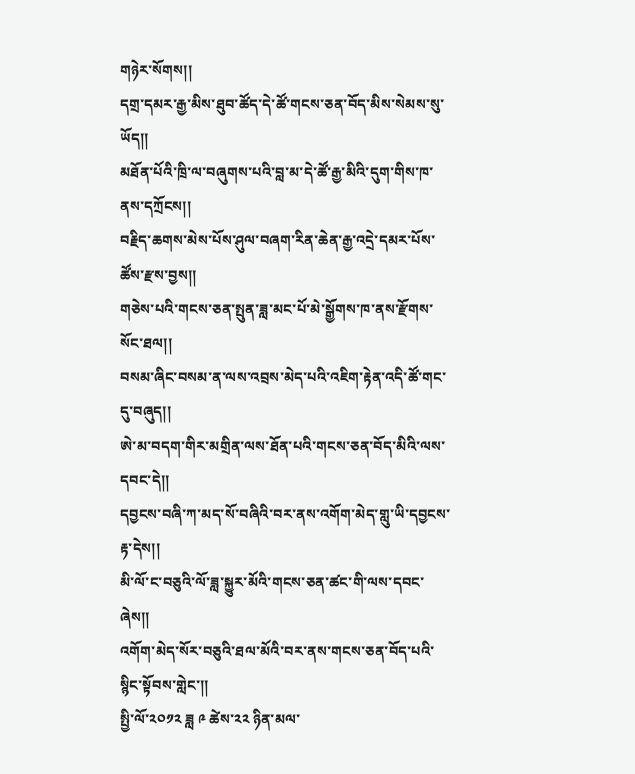གཉེར་སོགས།།
དགྲ་དམར་རྒྱ་མིས་ཐུབ་ཚོད་དེ་ཚོ་གངས་ཅན་བོད་མིས་སེམས་སུ་ཡོད།།
མཐོན་པོའི་ཁྲི་ལ་བཞུགས་པའི་བླ་མ་དེ་ཚོ་རྒྱ་མིའི་དུག་གིས་ཁ་ནས་དཀྲོངས།།
བརྗིད་ཆགས་མེས་པོས་ཤུལ་བཞག་རིན་ཆེན་རྒྱ་འདྲེ་དམར་པོས་ཚོས་རྫས་བྱས།།
གཅེས་པའི་གངས་ཅན་སྤུན་ཟླ་མང་པོ་མེ་སྒྱོགས་ཁ་ནས་རྫོགས་སོང་ཐལ།།
བསམ་ཞིང་བསམ་ན་ལས་འབྲས་མེད་པའི་འཇིག་རྟེན་འདི་ཚོ་གང་དུ་བཞུད།།
ཨེ་མ་བདག་གིར་མགྲིན་ལས་ཐོན་པའི་གངས་ཅན་བོད་མིའི་ལས་དབང་དེ།།
དབྱངས་བཞི་ཀ་མད་སོ་བཞིའི་བར་ནས་འགོག་མེད་གླུ་ཡི་དབྱངས་རྟ་དེས།།
མི་ལོ་ང་བཅུའི་ལོ་ཟླ་སྐྱུར་མོའི་གངས་ཅན་ཚང་གི་ལས་དབང་ཞེས།།
འགོག་མེད་སོར་བཅུའི་ཐལ་མོའི་བར་ནས་གངས་ཅན་བོད་པའི་སྙིང་སྟོབས་གླེང་།།
སྤྱི་ལོ་༢༠༡༢ ཟླ ༩ ཚེས་༢༢ ཉིན་མལ་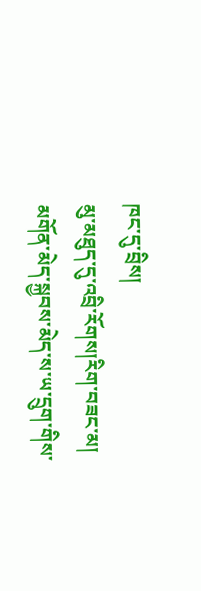ཁང་དུ་བྲིས།
མུ་མཐུད་དུ་འབྲི་རོགས།རིག་བཟང་མ།
མགོན་མེད་སྐྱབས་མེད་ས་ཡ་དྲུག་གིས་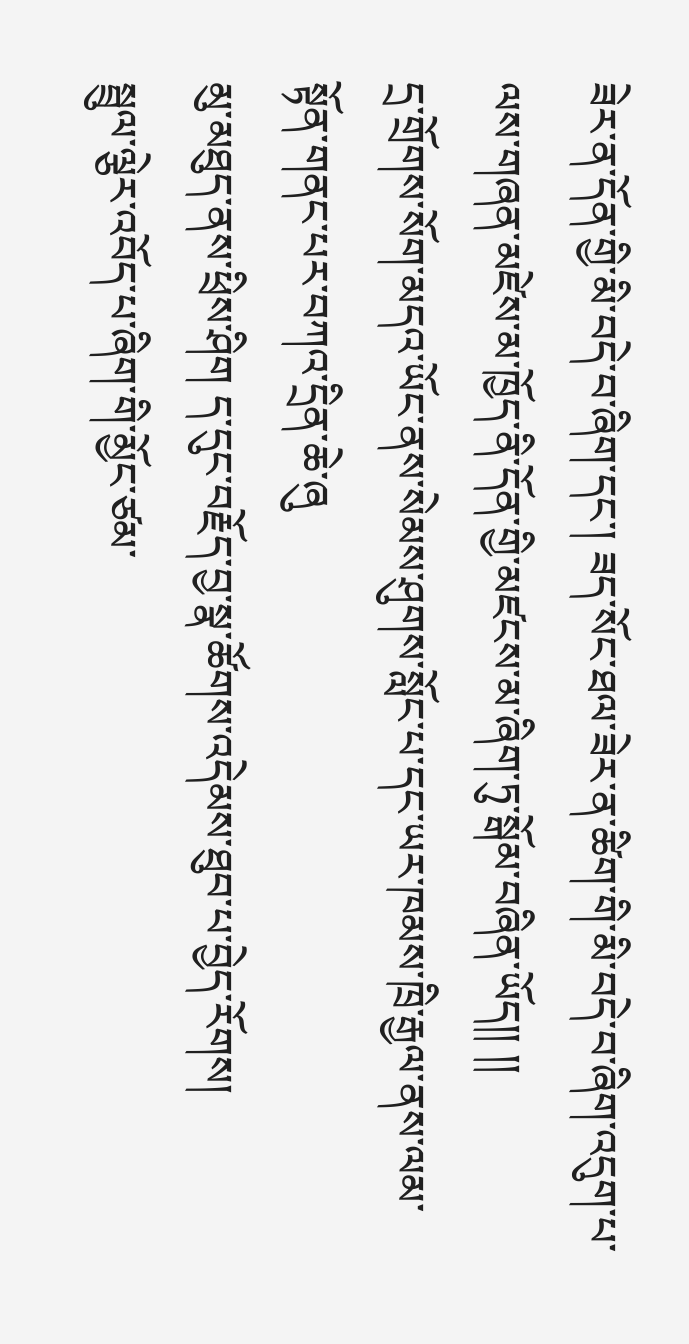ཟེར་ན་དོན་གྱི་མི་བདེ་བ་ཞིག་དང་། ཟད་སོང་ཐལ་ཟེར་ན་ཚིག་གི་མི་བདེ་བ་ཞིག་འདུག་པ་ལས་གཞན་མཛེས་མ་ཁྱོད་ནི་དོན་གྱི་མཛངས་མ་ཞིག་ཏུ་སྒོམ་བཞིན་ཡོད།། །།
དྲ་གྲོགས་སོག་མདའ་ཡོང་ནས་སེམས་ཤུགས་སློང་པ་དང་ཡར་ཁམས་ཁྲི་རྒྱལ་ནས་ལམ་སྟོན་གནང་པར་བཀའ་དྲིན་ཆེ་ཞུ
མུ་མཐུད་ནས་ཕྲིས་ཤིག ད་དུང་བརྗོད་བྱ་སྣ་ཚོགས་འདེམས་ཐུབ་པ་བྱེད་རོགས།
སྦྲུལ་ལྕེར་འབོད་པ་ཞིག་གི་མྱོང་ཙམ་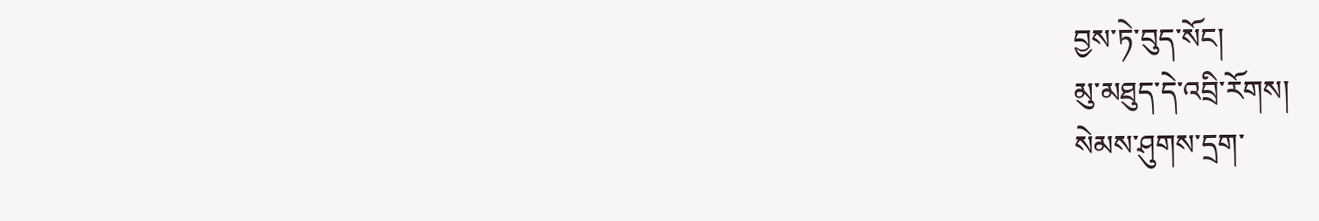བྱས་ཏེ་བུད་སོང།
མུ་མཐུད་དེ་འབྲི་རོགས།
སེམས་ཤུགས་དྲག་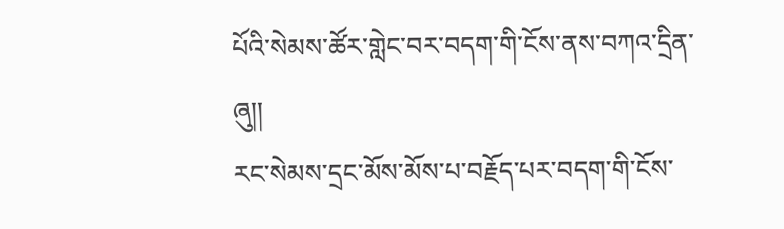པོའི་སེམས་ཚོར་གླེང་བར་བདག་གི་ངོས་ནས་བཀའ་དྲིན་ཞུ།།
རང་སེམས་དྲང་མོས་མོས་པ་བརྗོད་པར་བདག་གི་ངོས་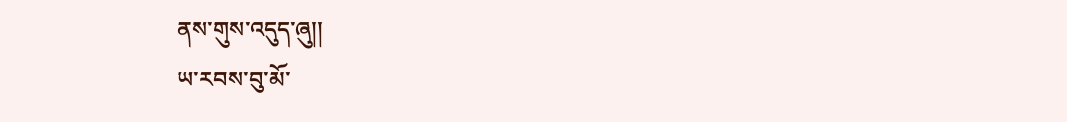ནས་གུས་འདུད་ཞུ།།
ཡ་རབས་བུ་མོ་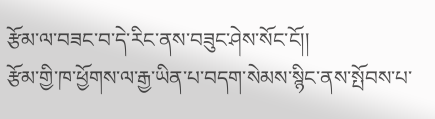རྩོམ་ལ་བཟང་བ་དེ་རིང་ནས་བཟུང་ཤེས་སོང་ངོ།།
རྩོམ་གྱི་ཁ་ཕྱོགས་ལ་རྒྱ་ཡིན་པ་བདག་སེམས་སྙིང་ནས་སྤོབས་པ་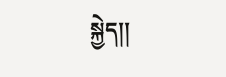སྐྱེད།།